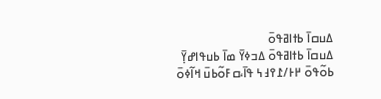ߡߎߛߊ߫ ߕߙߊߥߟߋ߫
ߡߎߛߊ߫ ߕߙߊߥߟߋ߫ ߡߏߦߌ߫ ߘߊ߫ ߕߎߟߊߝߌ߲߫ ߕߋ߬ߟߋ߫ ߂߅/߁߉߃߆ ߟߊ߫،ߛߓߋ߬ߕߎ߫ ߞߊ߬ߦߋ߫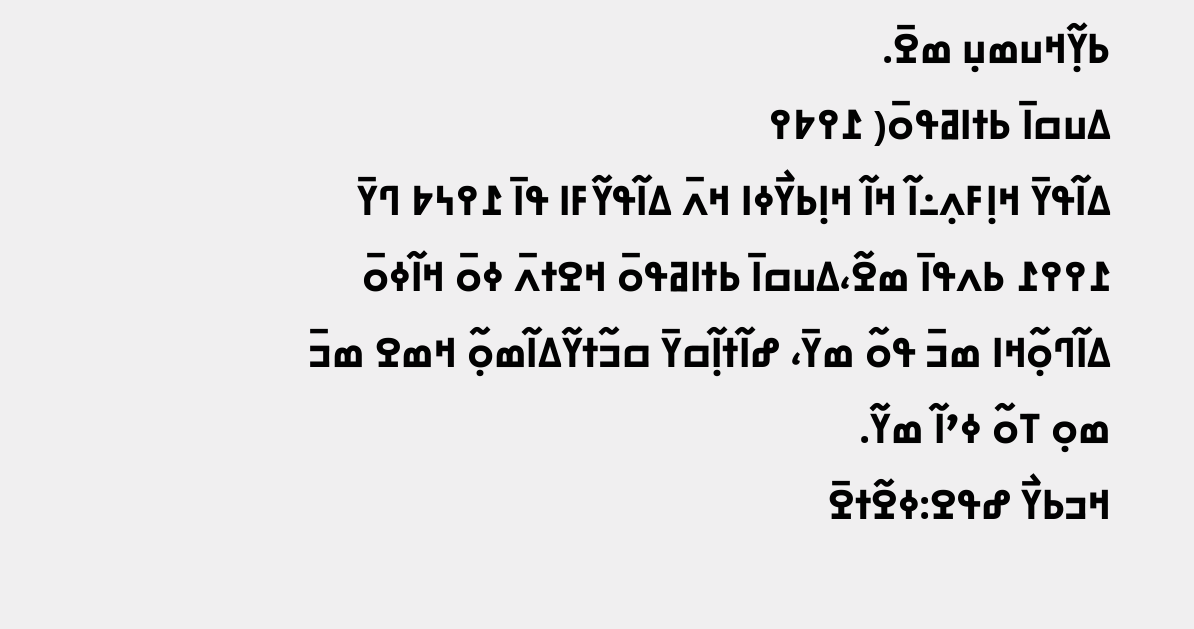ߕߌ߲߬ߞߎߘߎ߲ ߘߐ߫.
ߡߎߛߊ߫ ߕߙߊߥߟߋ߫( ߁߉߈߉
ߡߊ߬ߟߌ߫ ߞߊ߲ߓߍ߲߸ߊ߬ ߞߊ߬ ߞߊ߲ߕߌ߯ߦߊ ߞߍ߫ ߡߊ߬ߟߌ߬ߓߊ ߟߊ߫ ߁߉߆߈ ߣߌ߫ ߁߉߉߁ ߕߍߟߊ߫ ߘߐ߬،ߡߎߛߊ߫ ߕߙߊߥߟߋ߫ ߞߐߙߍ߫ ߦߋ߫ ߞߊ߬ߦߋ߫ ߡߊ߬ߣߋ߲߬ߞߊ ߘߏ߫ ߟߋ߬ ߘߌ߫، ߝߊ߬ߙߊ߲߬ߛߌ߫ ߛߏ߬ߙߌ߬ߡߊ߬ߘߋ߲߬ ߞߘߐ ߘߏ߫ ߘߋ߲ ߠߋ߬ ߦߴߊ߬ ߘߌ߬.
ߞߏߕߌ߯ ߝߟߐ:ߦߐ߬ߙߐ߫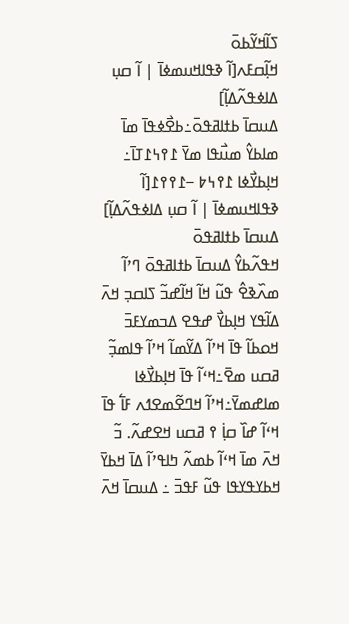ߖߊ߬ߞߌ߬ߕߋ߫
ߞߊ߲߬ߛߓߍ[ߊ߬ ߢߟߊߞߎߘߦߊ߫ | ߊ߬ ߛߎ߲ ߡߊߦߟߍ߬ߡߊ߲߬]
ߡߎߛߊ߫ ߕߙߊߥߟߋ߫߸ߕߐ߯ߦߟߊ߫ ߘߊ߫ ߘߊߕߌ߮ ߘߎ߯ߟߊ ߘߌ߫ ߁߉߆߁ߠߊ߫߸
ߞߊ߲ߕߌ߯ߦߊ ߁߉߆߈ −߁߉߉߁[ߊ߬ ߢߟߊߞߎߘߦߊ߫ | ߊ߬ ߛߎ߲ ߡߊߦߟߍ߬ߡߊ߲߬]
ߡߎߛߊ߫ ߕߙߊߥߟߋ߫
ߞߟߍ߬ߕߌ߮ ߡߎߛߊ߫ ߕߙߊߥߟߋ߫ ߣߴߊ߬ ߘߍ߰ߢߐ߮ ߟߎ߬ ߞߊ߬ ߞߊ߬ߝߏ߬ ߖߊߛߏ߲ ߞߍ߫ ߡߊ߬ߟߌ ߞߊ߲ߕߌ߯ ߝߟߐ ߡߏߘߌߓߏ߫ ߞߋߕߊ߬ ߟߊ߫ ߞߴߊ߬ ߡߌ߬ߘߊ߬ ߞߴߊ߬ ߟߊߘߏ߲߬ ߥߛߎ ߘߐ߫߸ߞߵߊ߬ ߟߊ߫ ߞߊ߲ߕߌ߯ߦߊ ߘߊߝߘߌ߫߸ߞߴߊ߬ ߞߣߐ߬ߘߐߗߍ ߓߊ߱ ߟߊ߫ ߞߵߊ߬ ߝߊ߰ ߛߊ߲߭ ߉ ߥߛߎ ߞߐߝߍ߬. ߏ߬ ߞߍ߫ ߘߊ߫ ߞߵߊ߬ ߕߘߍ߬ ߤߊߟߴߊ߬ ߡߊ߫ ߞߕߌ߫ ߞߕߌߟߌߟߊ ߟߎ߬ ߓߟߏ߫ ߸ ߡߎߛߊ߫ ߞߍ߫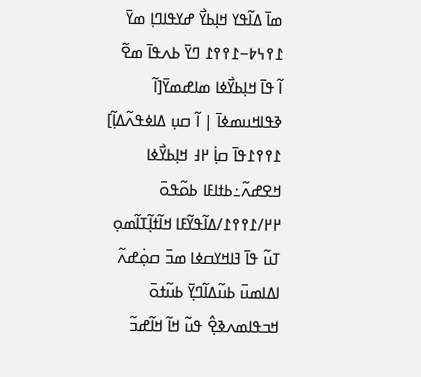ߘߊ߫ ߡߊ߬ߟߌ ߞߊ߲ߕߌ߯ ߝߌߟߊߣߊ߲ ߘߌ߫ ߁߉߆߈−߁߉߉߁ ߣߌ߫ ߕߍߟߊ߫ ߘߐ߬
ߊ߬ ߟߊ߫ ߞߊ߲ߕߌ߯ߦߊ ߘߊߝߘߌ߫[ߊ߬ ߢߟߊߞߎߘߦߊ߫ | ߊ߬ ߛߎ߲ ߡߊߦߟߍ߬ߡߊ߲߬]
߁߉߉߁ߟߊ߫ ߛߊ߲߭ ߂߃ ߞߊ߲ߕߌ߯ߦߊ ߞߐߝߍ߬߸ߕߙߊߓߊ ߕߋ߬ߟߋ߫ ߂߂/߁߉߉߁/ߡߊ߬ߟߌ߬ߓߊ ߞߊ߬ߙߊ߲߬ߠߊ߬ߘߋ߲ ߠߎ߬ ߟߊ߫ ߔߊߞߌߛߦߊ ߘߏ߫ ߛߋ߲߭ߝߍ߬ ߊߡߊߘߎ߫ ߕߎ߬ߡߊ߬ߣߌ߲߫ ߕߎ߬ߙߋ߫ ߞߏߟߊߘߍߢߐ߲߮ ߟߎ߬ ߞߊ߬ ߞߊ߬ߝߏ߬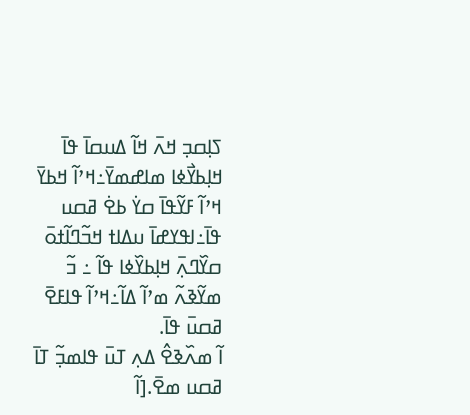ߖߊ߲ߛߏ߲ ߞߍ߫ ߞߊ߬ ߡߎߛߊ߫ ߟߊ߫ ߞߊ߲ߕߌ߯ߦߊ ߘߊߝߘߌ߫߸ߞߴߊ߬ ߞߕߌ߫ ߞߴߊ߬ ߓߌ߬ߟߊ߫ ߛߌ߭ ߕߐ߭ ߥߛߎ ߟߊ߫߸ߊߟߌߝߊ߫ ߎߡߊߙ ߞߏ߬ߣߊ߬ߙߋ߫ ߛߌ߰ߣߍ߲߫ ߞߊ߲ߕߌ߰ߦߊ ߟߊ߬ ߸ ߏ߬ ߘߌ߬ߢߍ߬ ߘߴߊ߬ ߡߊ߬߸ߞߴߊ߬ ߟߊߓߐ߫ ߥߛߎ߫ ߟߊ߫.
ߊ߬ ߘߍ߰ߢߐ߮ ߡߍ߲ ߠߎ߫ ߟߊߘߏ߲߬ ߠߊ߫ ߥߛߎ ߘߐ߫.[ߊ߬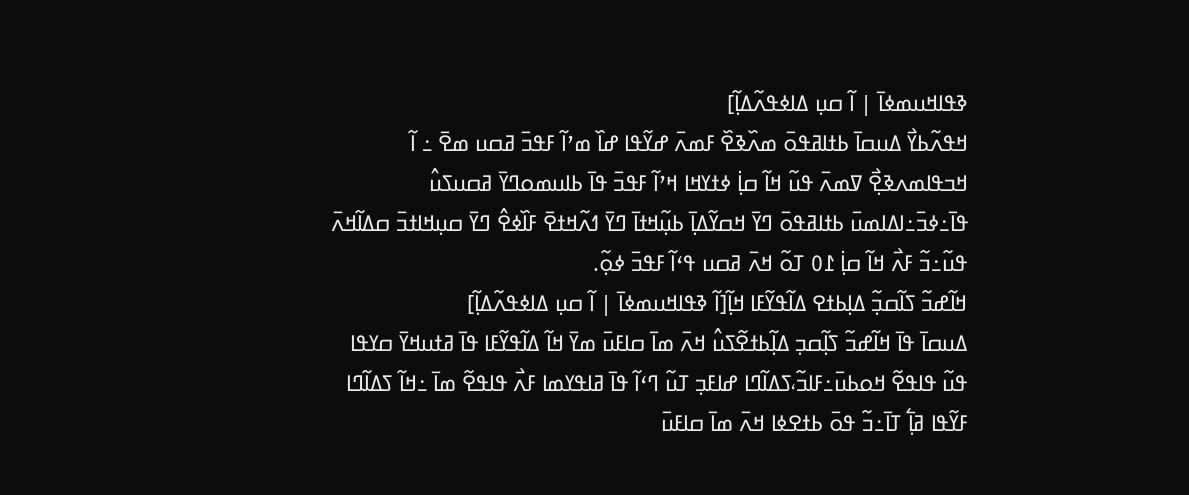ߢߟߊߞߎߘߦߊ߫ | ߊ߬ ߛߎ߲ ߡߊߦߟߍ߬ߡߊ߲߬]
ߞߟߍ߬ߕߌ߯ ߡߎߛߊ߫ ߕߙߊߥߟߋ߫ ߘߍ߰ߢߐ߰ ߓߘߍ߫ ߝߌ߬ߟߊ ߝߊ߰ ߘߴߊ߬ ߓߟߏ߫ ߥߛߎ ߘߐ߫ ߸ ߊ߬ ߞߏߟߊߘߍߢߐ߲߯ ߜߘߍ߫ ߟߎ߬ ߞߊ߬ ߛߊ߲߭ ߦߙߌߞߊ ߞߴߊ߬ ߓߟߏ߫ ߟߊ߫ ߕߊߎߘߋߣߌ߫ ߥߛߎߖߎ߮ ߟߊ߫߸ߦߏ߫߸ߊߡߊߘߎ߫ ߕߙߊߥߟߋ߫ ߣߌ߫ ߞߛߌ߬ߡߊ߲߫ ߕߎ߲߬ߞߙߊ߫ ߣߌ߫ ߗߍ߬ߞߙߐ߫ ߓߊ߰ߦߐ߮ ߣߌ߫ ߛߎ߲ߞߊߙߏ߫ ߛߡߊ߬ߞߍ߫ ߟߎ߬߸ߏ߬ ߓߍ߯ ߞߊ߬ ߛߊ߲߭ ߁߀ ߠߋ߬ ߞߍ߫ ߥߛߎ ߟߵߊ߬ ߓߟߏ߫ ߦߋ߲߬.
ߞߊ߬ߝߏ߬ ߖߊ߬ߛߏ߲߬ ߡߊ߲ߕߙߐ ߡߊ߬ߟߌ߬ߓߊ ߞߊ߲߬[ߊ߬ ߢߟߊߞߎߘߦߊ߫ | ߊ߬ ߛߎ߲ ߡߊߦߟߍ߬ߡߊ߲߬]
ߡߎߛߊ߫ ߟߊ߫ ߞߊ߬ߝߏ߬ ߖߊ߲߬ߛߏ߲ ߡߊ߲߬ߕߙߐ߬ߖߎ߮ ߞߍ߫ ߘߊ߫ ߛߊߓߎ߫ ߘߌ߫ ߞߊ߬ ߡߊ߬ߟߌ߬ߓߊ ߟߊ߫ ߥߙߎߞߌ߫ ߛߌߟߊ ߟߎ߬ ߟߊߟߐ߬ ߞߋߕߎ߫߸ߓߊߏ߬،ߖߡߊ߬ߣߊ ߝߊߓߏ߲ ߠߎ߬ ߣߵߊ߬ ߟߊ߫ ߥߊߟߌߘߊ ߓߍ߯ ߟߊߟߐ߬ ߘߊ߫ ߸ߞߊ߬ ߖߡߊ߬ߣߊ ߓߌ߬ߟߊ ߥߊ߲߱ ߠߊ߫߸ߏ߬ ߟߋ߫ ߕߙߐߦߊ ߞߍ߫ ߘߊ߫ ߛߊߓߎ߫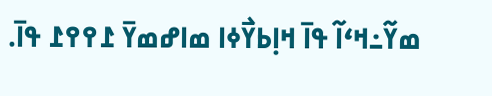ߘߌ߬߸ߞߵߊ߬ ߟߊ߫ ߞߊ߲ߕߌ߯ߦߊ ߘߊߝߘߌ߫ ߁߉߉߁ ߟߊ߫.